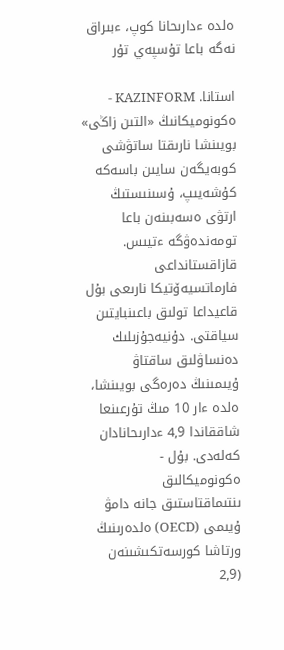ەلدە ءدارىحانا كوپ، ءبىراق نەگە باعا تۇسپەي تۇر

استانا. KAZINFORM - ەكونوميكانىڭ «التىن زاڭى» بويىنشا نارىقتا ساتۋشى كوبەيگەن سايىن باسەكە كۇشەيىپ، ۇسىنىستىڭ ارتۋى ەسەبىنەن باعا تومەندەۋگە ءتيىس. قازاقستانداعى فارماتسيەۆتيكا نارىعى بۇل قاعيداعا تولىق باعىنبايتىن سياقتى. دۇنيەجۇزىلىك دەنساۋلىق ساقتاۋ ۇيىمىنىڭ دەرەگى بويىنشا، ەلدە ءار 10 مىڭ تۇرعىنعا شاققاندا 4,9 ءدارىحانادان كەلەدى. بۇل - ەكونوميكالىق ىنتىماقتاستىق جانە دامۋ ۇيىمى (OECD) ەلدەرىنىڭ ورتاشا كورسەتكىشىنەن (2,9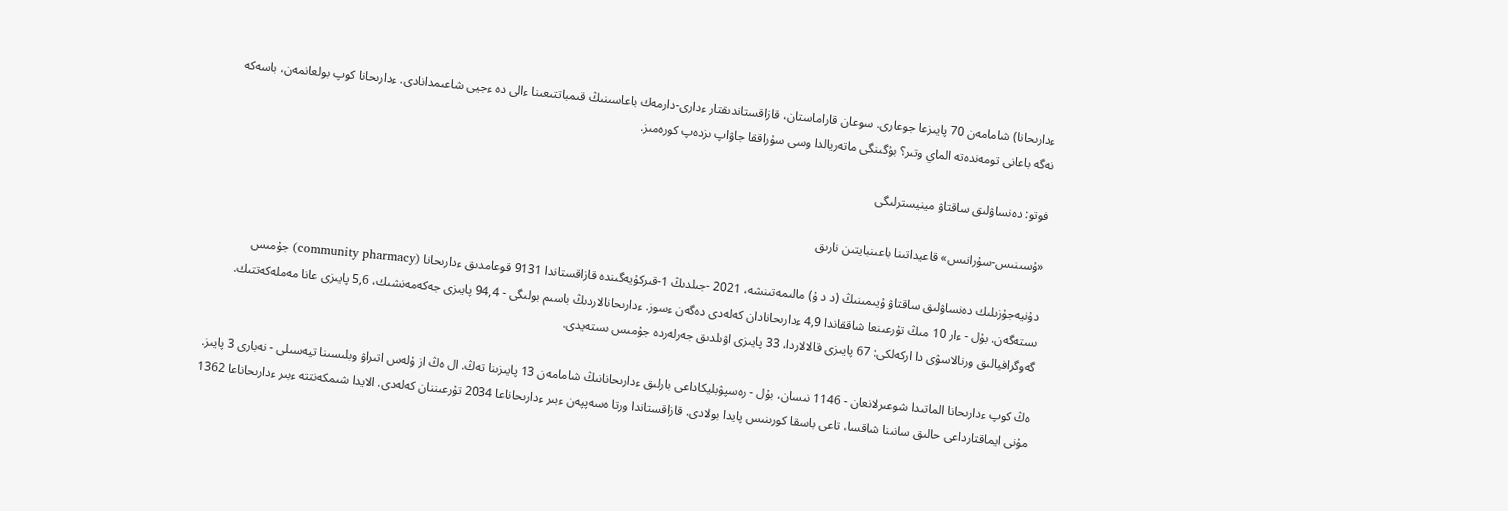ءدارىحانا) شامامەن 70 پايىزعا جوعارى. سوعان قاراماستان، قازاقستاندىقتار ءدارى-دارمەك باعاسىنىڭ قىمباتتىعىنا ءالى دە ءجيى شاعىمدانادى. ءدارىحانا كوپ بولعانمەن، باسەكە نەگە باعانى تومەندەتە الماي وتىر؟ بۇگىنگى ماتەريالدا وسى سۇراققا جاۋاپ ىزدەپ كورەمىز.

فوتو: دەنساۋلىق ساقتاۋ مينيسترلىگى

«ۇسىنىس-سۇرانىس» قاعيداتىنا باعىنبايتىن نارىق

دۇنيەجۇزىلىك دەنساۋلىق ساقتاۋ ۇيىمىنىڭ (د د ۇ) مالىمەتىنشە، 2021 -جىلدىڭ 1-قىركۇيەگىندە قازاقستاندا 9131 قوعامدىق ءدارىحانا (community pharmacy) جۇمىس ىستەگەن. بۇل - ءار 10 مىڭ تۇرعىنعا شاققاندا 4,9 ءدارىحانادان كەلەدى دەگەن ءسوز. ءدارىحانالاردىڭ باسىم بولىگى - 94,4 پايىزى جەكەمەنشىك، 5,6 پايىزى عانا مەملەكەتتىك. گەوگرافيالىق ورنالاسۋى دا اركەلكى: 67 پايىزى قالالاردا، 33 پايىزى اۋىلدىق جەرلەردە جۇمىس ىستەيدى.

ەڭ كوپ ءدارىحانا الماتىدا شوعىرلانعان - 1146 نىسان، بۇل - رەسپۋبليكاداعى بارلىق ءدارىحانانىڭ شامامەن 13 پايىزىنا تەڭ. ال ەڭ از ۇلەس اتىراۋ وبلىسىنا تيەسىلى - نەبارى 3 پايىز. مۇنى ايماقتارداعى حالىق سانىنا شاقسا، تاعى باسقا كورىنىس پايدا بولادى. قازاقستاندا ورتا ەسەپپەن ءبىر ءدارىحاناعا 2034 تۇرعىننان كەلەدى. الايدا شىمكەنتتە ءبىر ءدارىحاناعا 1362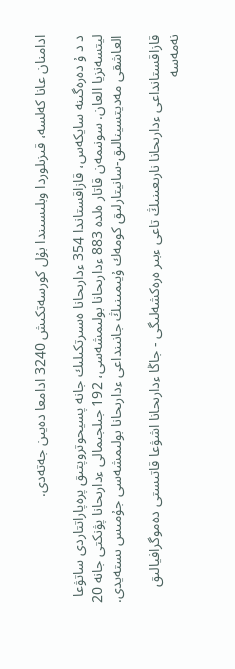ادامنان عانا كەلسە، قىزىلوردا وبلىسىندا بۇل كورسەتكىش 3240 ادامعا دەيىن جەتەدى.

د د ۇ دەرەگىنە سايكەس، قازاقستاندا 354 ءدارىحانا ەسىرتكىلىك جانە پسيحوتروپتىق پرەپاراتتاردى ساتۋعا ليتسەنزيا العان. سونىمەن قاتار ەلدە 883 ءدارىحانا بولىمشەسى، 192 جىلجىمالى ءدارىحانا پۋنكتى جانە 20 العاشقى مەديتسينالىق-سانيتارلىق كومەك ۇيىمىنىڭ جانىنداعى ءدارىحانا بولىمشەسى جۇمىس ىستەيدى.

قازاقستانداعى ءدارىحانا نارىعىنىڭ تاعى ءبىر ەرەكشەلىگى - جاڭا ءدارىحانا اشۋعا قاتىستى دەموگرافيالىق نەمەسە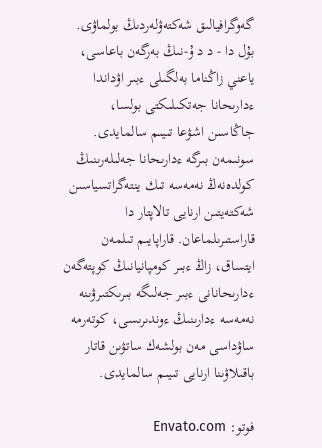گەوگرافيالىق شەكتەۋلەردىڭ بولماۋى. بۇل دا - د د ۇ-نىڭ بەرگەن باعاسى، ياعني زاڭناما بەلگىلى ءبىر اۋداندا ءدارىحانا جەتكىلىكتى بولسا، جاڭاسىن اشۋعا تىيىم سالمايدى. سونىمەن بىرگە ءدارىحانا جەلىلەرىنىڭ كولدەنەڭ نەمەسە تىك ينتەگراتسياسىن شەكتەيتىن ارنايى تالاپتار دا قاراستىرىلماعان. قاراپايىم تىلمەن ايتساق، زاڭ ءبىر كومپانيانىڭ كوپتەگەن ءدارىحانانى ءبىر جەلىگە بىرىكتىرۋىنە نەمەسە ءدارىنىڭ ءوندىرىسى، كوتەرمە ساۋداسى مەن بولشەك ساتۋىن قاتار باقىلاۋىنا ارنايى تىيىم سالمايدى.

فوتو: Envato.com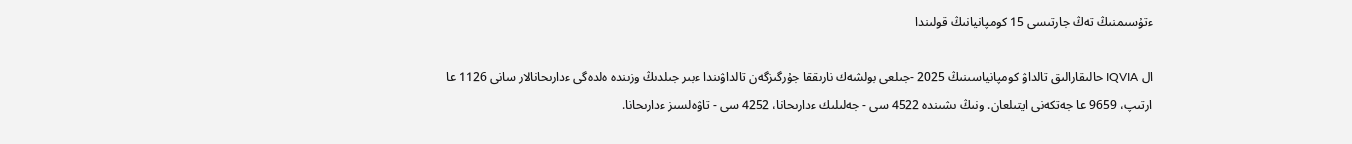ءتۇسىمنىڭ تەڭ جارتىسى 15 كومپانيانىڭ قولىندا

ال IQVIA حالىقارالىق تالداۋ كومپانياسىنىڭ 2025 -جىلعى بولشەك نارىققا جۇرگىزگەن تالداۋىندا ءبىر جىلدىڭ وزىندە ەلدەگى ءدارىحانالار سانى 1126 عا ارتىپ، 9659 عا جەتكەنى ايتىلعان. ونىڭ ىشىندە 4522 سى - جەلىلىك ءدارىحانا، 4252 سى - تاۋەلسىز ءدارىحانا.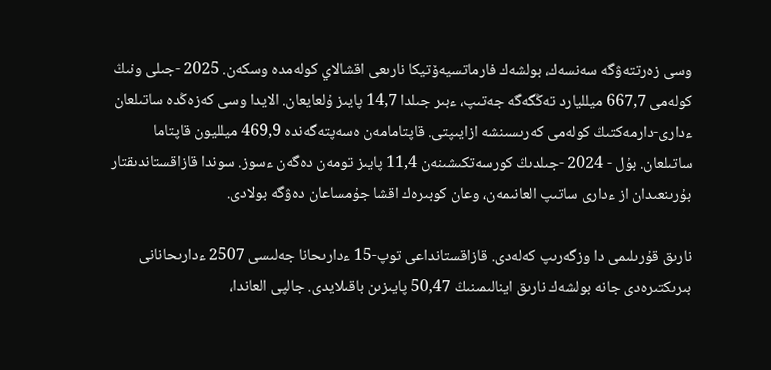وسى زەرتتەۋگە سەنسەك، بولشەك فارماتسيەۆتيكا نارىعى اقشالاي كولەمدە وسكەن. 2025 -جىلى ونىڭ كولەمى 667,7 ميلليارد تەڭگەگە جەتىپ، ءبىر جىلدا 14,7 پايىز ۇلعايعان. الايدا وسى كەزەڭدە ساتىلعان ءدارى-دارمەكتىڭ كولەمى كەرىسىنشە ازايىپتى. قاپتامامەن ەسەپتەگەندە 469,9 ميلليون قاپتاما ساتىلعان. بۇل - 2024 -جىلدىڭ كورسەتكىشىنەن 11,4 پايىز تومەن دەگەن ءسوز. سوندا قازاقستاندىقتار بۇرىنعىدان از ءدارى ساتىپ العانىمەن، وعان كوبىرەك اقشا جۇمساعان دەۋگە بولادى.

نارىق قۇرىلىمى دا وزگەرىپ كەلەدى. قازاقستانداعى توپ-15 ءدارىحانا جەلىسى 2507 ءدارىحانانى بىرىكتىرەدى جانە بولشەك نارىق اينالىمىنىڭ 50,47 پايىزىن باقىلايدى. جالپى العاندا،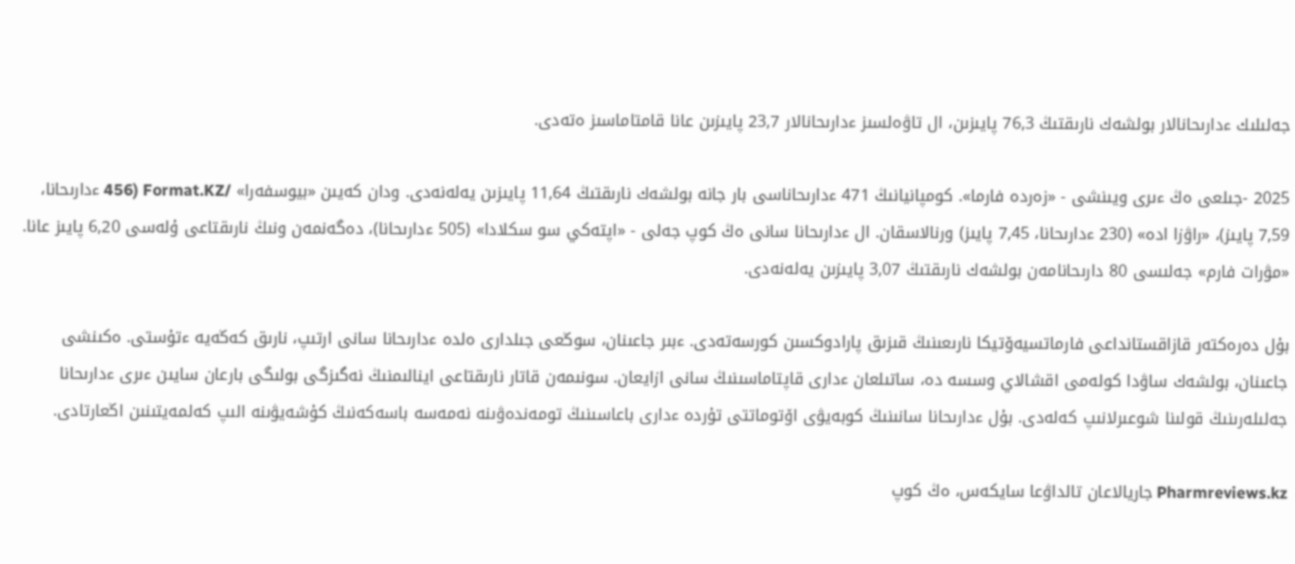جەلىلىك ءدارىحانالار بولشەك نارىقتىڭ 76,3 پايىزىن، ال تاۋەلسىز ءدارىحانالار 23,7 پايىزىن عانا قامتاماسىز ەتەدى.

2025 -جىلعى ەڭ ءىرى ويىنشى - «زەردە فارما». كومپانيانىڭ 471 ءدارىحاناسى بار جانە بولشەك نارىقتىڭ 11,64 پايىزىن يەلەنەدى. ودان كەيىن «بيوسفەرا» /Format.KZ (456 ءدارىحانا، 7,59 پايىز)، «راۋزا ادە» (230 ءدارىحانا، 7,45 پايىز) ورنالاسقان. ال ءدارىحانا سانى ەڭ كوپ جەلى - «اپتەكي سو سكلادا» (505 ءدارىحانا)، دەگەنمەن ونىڭ نارىقتاعى ۇلەسى 6,20 پايىز عانا. «مۋرات فارم» جەلىسى 80 دارىحانامەن بولشەك نارىقتىڭ 3,07 پايىزىن يەلەنەدى.

بۇل دەرەكتەر قازاقستانداعى فارماتسيەۆتيكا نارىعىنىڭ قىزىق پارادوكسىن كورسەتەدى. ءبىر جاعىنان، سوڭعى جىلدارى ەلدە ءدارىحانا سانى ارتىپ، نارىق كەڭەيە ءتۇستى. ەكىنشى جاعىنان، بولشەك ساۋدا كولەمى اقشالاي وسسە دە، ساتىلعان ءدارى قاپتاماسىنىڭ سانى ازايعان. سونىمەن قاتار نارىقتاعى اينالىمنىڭ نەگىزگى بولىگى بارعان سايىن ءىرى ءدارىحانا جەلىلەرىنىڭ قولىنا شوعىرلانىپ كەلەدى. بۇل ءدارىحانا سانىنىڭ كوبەيۋى اۆتوماتتى تۇردە ءدارى باعاسىنىڭ تومەندەۋىنە نەمەسە باسەكەنىڭ كۇشەيۋىنە الىپ كەلمەيتىنىن اڭعارتادى.

Pharmreviews.kz جاريالاعان تالداۋعا سايكەس، ەڭ كوپ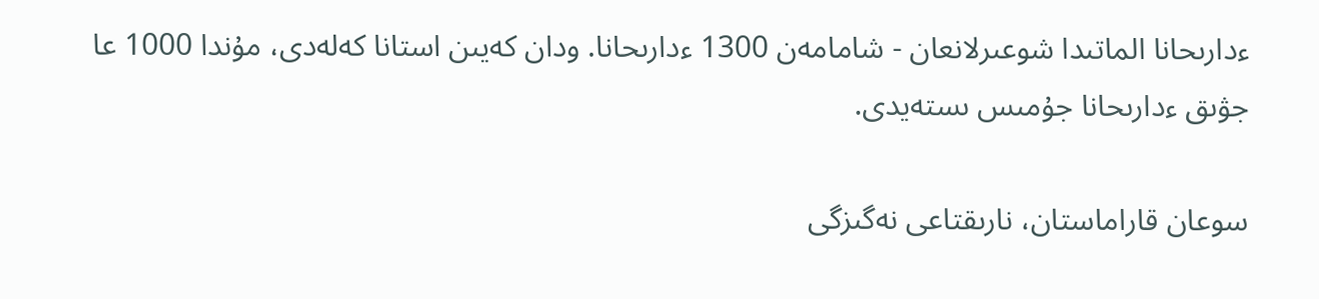ءدارىحانا الماتىدا شوعىرلانعان - شامامەن 1300 ءدارىحانا. ودان كەيىن استانا كەلەدى، مۇندا 1000 عا جۋىق ءدارىحانا جۇمىس ىستەيدى.

سوعان قاراماستان، نارىقتاعى نەگىزگى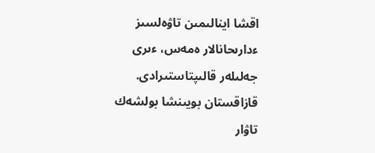اقشا اينالىمىن تاۋەلسىز ءدارىحانالار ەمەس، ءىرى جەلىلەر قالىپتاستىرادى. قازاقستان بويىنشا بولشەك تاۋار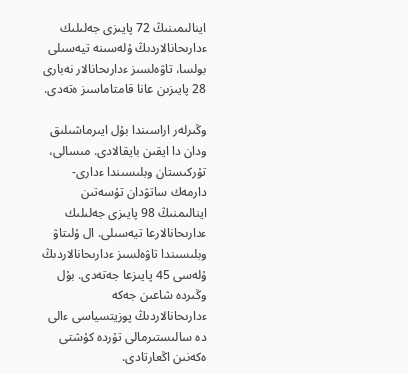اينالىمىنىڭ 72 پايىزى جەلىلىك ءدارىحانالاردىڭ ۇلەسىنە تيەسىلى بولسا، تاۋەلسىز ءدارىحانالار نەبارى 28 پايىزىن عانا قامتاماسىز ەتەدى.

وڭىرلەر اراسىندا بۇل ايىرماشىلىق ودان دا ايقىن بايقالادى. مىسالى، تۇركىستان وبلىسىندا ءدارى-دارمەك ساتۋدان تۇسەتىن اينالىمنىڭ 98 پايىزى جەلىلىك ءدارىحانالارعا تيەسىلى. ال ۇلىتاۋ وبلىسىندا تاۋەلسىز ءدارىحانالاردىڭ ۇلەسى 45 پايىزعا جەتەدى. بۇل وڭىردە شاعىن جەكە ءدارىحانالاردىڭ پوزيتسياسى ءالى دە سالىستىرمالى تۇردە كۇشتى ەكەنىن اڭعارتادى.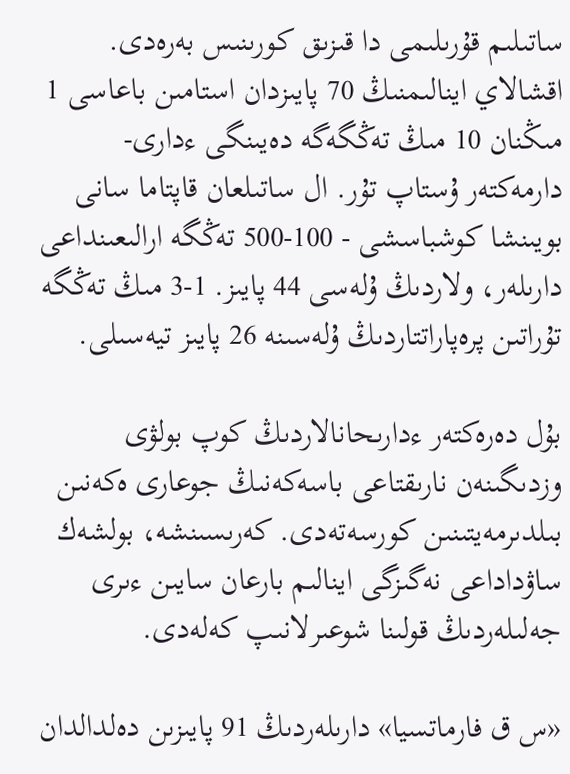ساتىلىم قۇرىلىمى دا قىزىق كورىنىس بەرەدى. اقشالاي اينالىمنىڭ 70 پايىزدان استامىن باعاسى 1 مىڭنان 10 مىڭ تەڭگەگە دەيىنگى ءدارى-دارمەكتەر ۇستاپ تۇر. ال ساتىلعان قاپتاما سانى بويىنشا كوشباسشى - 100-500 تەڭگە ارالىعىنداعى دارىلەر، ولاردىڭ ۇلەسى 44 پايىز. 1-3 مىڭ تەڭگە تۇراتىن پرەپاراتتاردىڭ ۇلەسىنە 26 پايىز تيەسىلى.

بۇل دەرەكتەر ءدارىحانالاردىڭ كوپ بولۋى وزدىگىنەن نارىقتاعى باسەكەنىڭ جوعارى ەكەنىن بىلدىرمەيتىنىن كورسەتەدى. كەرىسىنشە، بولشەك ساۋداداعى نەگىزگى اينالىم بارعان سايىن ءىرى جەلىلەردىڭ قولىنا شوعىرلانىپ كەلەدى.

«س ق فارماتسيا» دارىلەردىڭ 91 پايىزىن دەلدالدان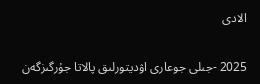الادى

2025 -جىلى جوعارى اۋديتورلىق پالاتا جۇرگىزگەن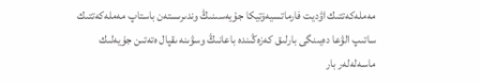مەملەكەتتىك اۋديت فارماتسيەۆتيكا جۇيەسىنىڭ وندىرىستەن باستاپ مەملەكەتتىك ساتىپ الۋعا دەيىنگى بارلىق كەزەڭىندە باعانىڭ وسۋىنە ىقپال ەتەتىن جۇيەلىك ماسەلەلەر بار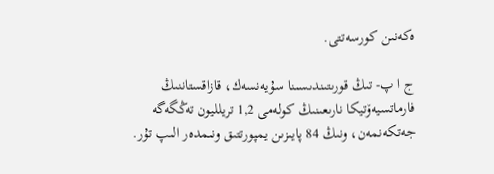ەكەنىن كورسەتتى.

ج ا پ- تىڭ قورىتىندىسىنا سۇيەنسەك، قازاقستاننىڭ فارماتسيەۆتيكا نارىعىنىڭ كولەمى 1,2 تريلليون تەڭگەگە جەتكەنمەن، ونىڭ 84 پايىزىن يمپورتتىق ونىمدەر الىپ تۇر.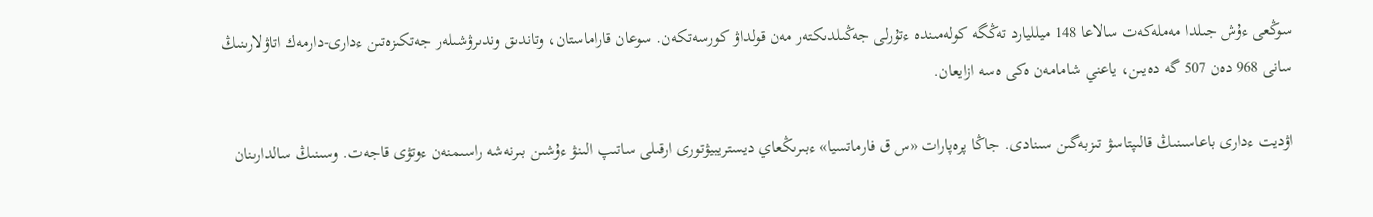سوڭعى ءۇش جىلدا مەملەكەت سالاعا 148 ميلليارد تەڭگە كولەمىندە ءتۇرلى جەڭىلدىكتەر مەن قولداۋ كورسەتكەن. سوعان قاراماستان، وتاندىق وندىرۋشىلەر جەتكىزەتىن ءدارى-دارمەك اتاۋلارىنىڭ سانى 968 دەن 507 گە دەيىن، ياعني شامامەن ەكى ەسە ازايعان.

اۋديت ءدارى باعاسىنىڭ قالىپتاسۋ تىزبەگىن سىنادى. جاڭا پرەپارات «س ق فارماتسيا» ءبىرىڭعاي ديستريبيۋتورى ارقىلى ساتىپ الىنۋ ءۇشىن بىرنەشە راسىمنەن ءوتۋى قاجەت. وسىنىڭ سالدارىنان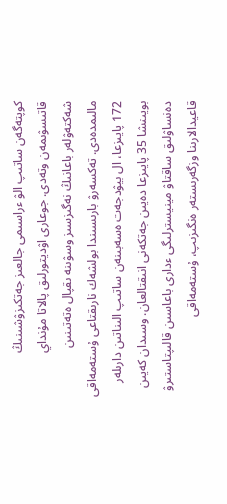كوپتەگەن ساتىپ الۋ ءراسىمى جالعىز جەتكىزۋشىنىڭ قاتىسۋىمەن وتەدى. جوعارى اۋديتورلىق پالاتا مۇنداي شەكتەۋلەر باعانىڭ نەگىزسىز وسۋىنە ىقپال ەتەتىنىن مالىمدەدى. تەكسەرۋ بارىسىندا بولشەك نارىقتاعى ۇستەمەاقى 172 پايىزعا، ال بيۋدجەت ەسەبىنەن ساتىپ الىناتىن دارىلەر بويىنشا 35 پايىزعا دەيىن جەتكەنى انىقتالعان. وسىدان كەيىن دەنساۋلىق ساقتاۋ مينيسترلىگى ءدارى باعاسىن قالىپتاستىرۋ قاعيدالارىنا وزگەرىستەر ەنگىزىپ، ۇستەمەاقى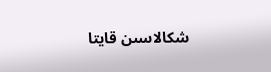شكالاسىن قايتا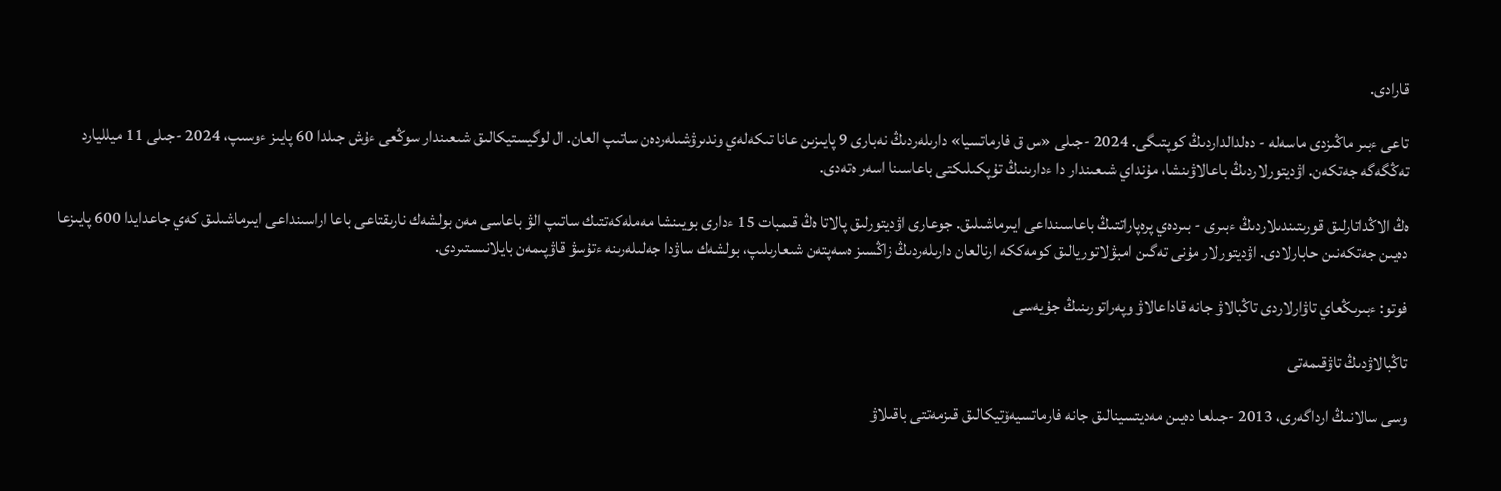قارادى.

تاعى ءبىر ماڭىزدى ماسەلە - دەلدالداردىڭ كوپتىگى. 2024 -جىلى «س ق فارماتسيا» دارىلەردىڭ نەبارى 9 پايىزىن عانا تىكەلەي وندىرۋشىلەردەن ساتىپ العان. ال لوگيستيكالىق شىعىندار سوڭعى ءۇش جىلدا 60 پايىز ءوسىپ، 2024 -جىلى 11 ميلليارد تەڭگەگە جەتكەن. اۋديتورلاردىڭ باعالاۋىنشا، مۇنداي شىعىندار دا ءدارىنىڭ تۇپكىلىكتى باعاسىنا اسەر ەتەدى.

ەڭ الاڭداتارلىق قورىتىندىلاردىڭ ءبىرى - بىردەي پرەپاراتتىڭ باعاسىنداعى ايىرماشىلىق. جوعارى اۋديتورلىق پالاتا ەڭ قىمبات 15 ءدارى بويىنشا مەملەكەتتىك ساتىپ الۋ باعاسى مەن بولشەك نارىقتاعى باعا اراسىنداعى ايىرماشىلىق كەي جاعدايدا 600 پايىزعا دەيىن جەتكەنىن حابارلادى. اۋديتورلار مۇنى تەگىن امبۋلاتوريالىق كومەككە ارنالعان دارىلەردىڭ زاڭسىز ەسەپتەن شىعارىلىپ، بولشەك ساۋدا جەلىلەرىنە ءتۇسۋ قاۋپىمەن بايلانىستىردى.

فوتو: ءبىرىڭعاي تاۋارلاردى تاڭبالاۋ جانە قاداعالاۋ وپەراتورىنىڭ جۇيەسى

تاڭبالاۋدىڭ تاۋقىمەتى

وسى سالانىڭ ارداگەرى، 2013 -جىلعا دەيىن مەديتسينالىق جانە فارماتسيەۆتيكالىق قىزمەتتى باقىلاۋ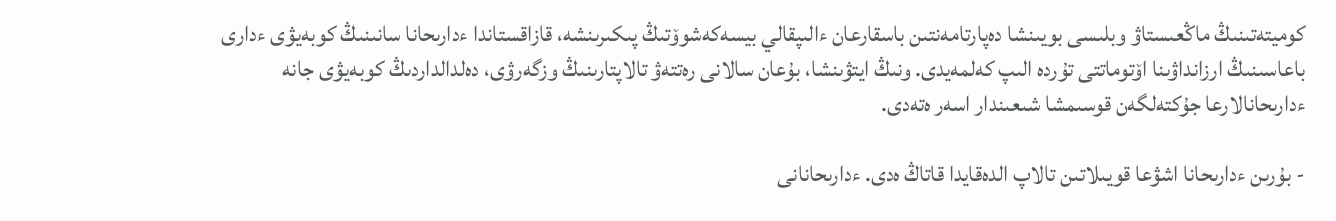كوميتەتىنىڭ ماڭعىستاۋ وبلىسى بويىنشا دەپارتامەنتىن باسقارعان ءالىپقالي بيسەكەشوۆتىڭ پىكىرىنشە، قازاقستاندا ءدارىحانا سانىنىڭ كوبەيۋى ءدارى باعاسىنىڭ ارزانداۋىنا اۆتوماتتى تۇردە الىپ كەلمەيدى. ونىڭ ايتۋىنشا، بۇعان سالانى رەتتەۋ تالاپتارىنىڭ وزگەرۋى، دەلدالداردىڭ كوبەيۋى جانە ءدارىحانالارعا جۇكتەلگەن قوسىمشا شىعىندار اسەر ەتەدى.

- بۇرىن ءدارىحانا اشۋعا قويىلاتىن تالاپ الدەقايدا قاتاڭ ەدى. ءدارىحانانى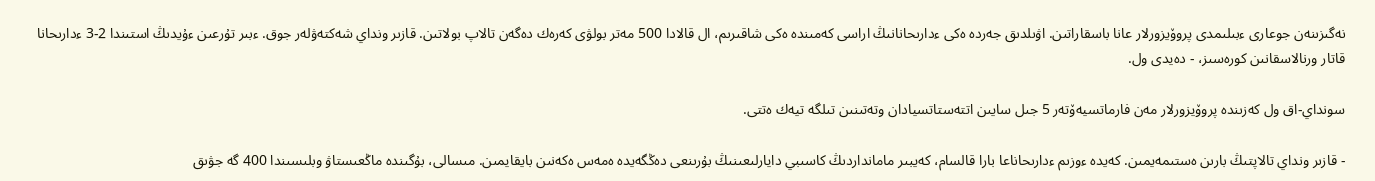نەگىزىنەن جوعارى ءبىلىمدى پروۆيزورلار عانا باسقاراتىن. اۋىلدىق جەردە ەكى ءدارىحانانىڭ اراسى كەمىندە ەكى شاقىرىم، ال قالادا 500 مەتر بولۋى كەرەك دەگەن تالاپ بولاتىن. قازىر ونداي شەكتەۋلەر جوق. ءبىر تۇرعىن ءۇيدىڭ استىندا 2-3 ءدارىحانا قاتار ورنالاسقانىن كورەسىز، - دەيدى ول.

سونداي-اق ول كەزىندە پروۆيزورلار مەن فارماتسيەۆتەر 5 جىل سايىن اتتەستاتسيادان وتەتىنىن تىلگە تيەك ەتتى.

- قازىر ونداي تالاپتىڭ بارىن ەستىمەيمىن. كەيدە ءوزىم ءدارىحاناعا بارا قالسام، كەيبىر مامانداردىڭ كاسىبي دايارلىعىنىڭ بۇرىنعى دەڭگەيدە ەمەس ەكەنىن بايقايمىن. مىسالى، بۇگىندە ماڭعىستاۋ وبلىسىندا 400 گە جۋىق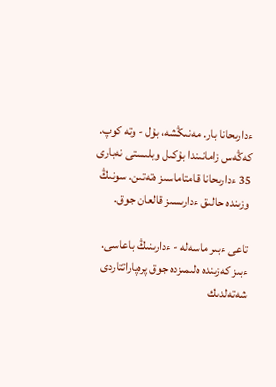ءدارىحانا بار. مەنىڭشە، بۇل - وتە كوپ. كەڭەس زامانىندا بۇكىل وبلىستى نەبارى 35 ءدارىحانا قامتاماسىز ەتەتىن. سونىڭ وزىندە حالىق ءدارىسىز قالعان جوق.

تاعى ءبىر ماسەلە - ءدارىنىڭ باعاسى. ءبىز كەزىندە ەلىمىزدە جوق پرەپاراتتاردى شەتەلدىك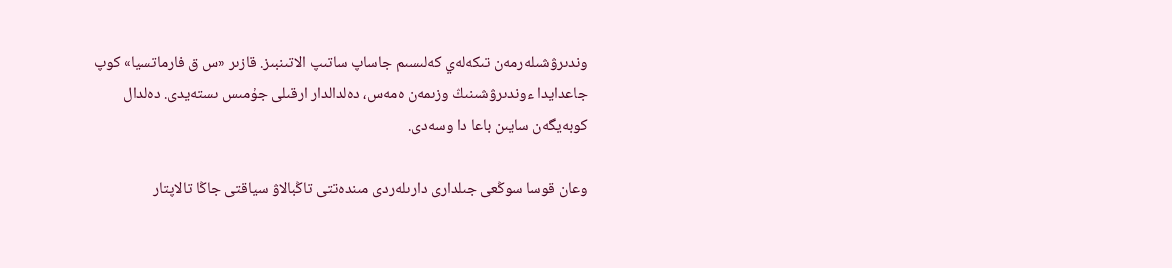وندىرۋشىلەرمەن تىكەلەي كەلىسىم جاساپ ساتىپ الاتىنبىز. قازىر «س ق فارماتسيا» كوپ جاعدايدا ءوندىرۋشىنىڭ وزىمەن ەمەس، دەلدالدار ارقىلى جۇمىس ىستەيدى. دەلدال كوبەيگەن سايىن باعا دا وسەدى.

وعان قوسا سوڭعى جىلدارى دارىلەردى مىندەتتى تاڭبالاۋ سياقتى جاڭا تالاپتار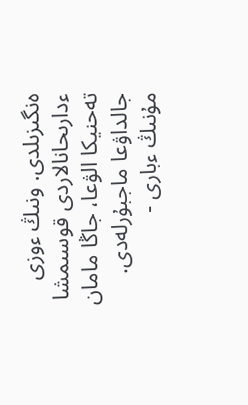ەنگىزىلدى. ونىڭ ءوزى ءدارىحانالاردى قوسىمشا تەحنيكا الۋعا، جاڭا مامان جالداۋعا ماجبۇرلەدى. مۇنىڭ ءبارى -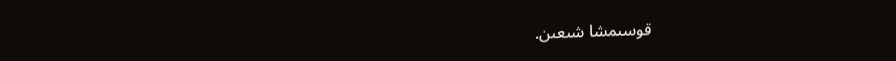قوسىمشا شىعىن.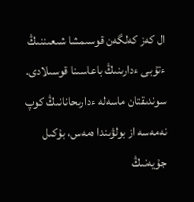ال كەز كەلگەن قوسىمشا شىعىننىڭ ءتۇبى ءدارىنىڭ باعاسىنا قوسىلادى. سوندىقتان ماسەلە ءدارىحانانىڭ كوپ نەمەسە از بولۋىندا ەمەس، بۇكىل جۇيەنىڭ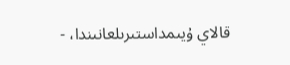قالاي ۇيىمداستىرىلعانىندا، -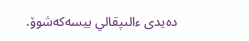دەيدى ءالىپقالي بيسەكەشوۆ.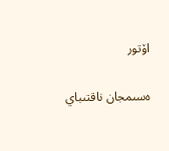اۆتور

ەسىمجان ناقتىباي